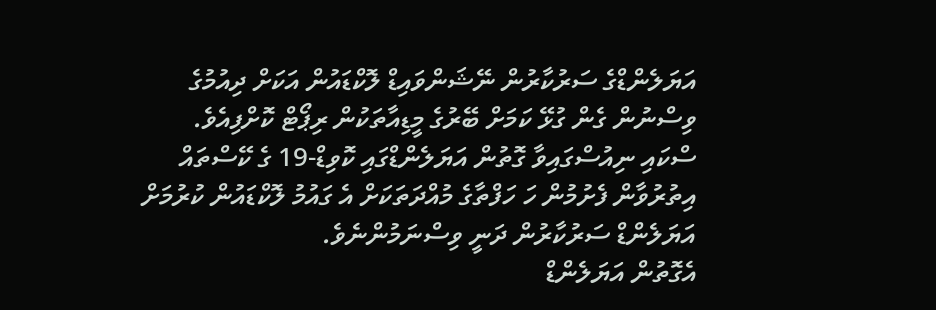އަޔަލެންޑްގެ ސަރުކާރުން ނޭޝަންވައިޑް ލޮކްޑައުން އަކަށް ދިއުމުގެ ވިސްނުން ގެން ގުޅޭ ކަމަށް ބޭރުގެ މީޑިއާތަކުން ރިޕޯޓް ކޮށްފިއެވެ.
ސްކައި ނިއުސްގައިވާ ގޮތުން އަޔަލެންޑްގައި ކޮވިޑް-19 ގެ ކޭސްތައް އިތުރުވާން ފެށުމުން ހަ ހަފްތާގެ މުއްދަތަކަށް އެ ގައުމު ލޮކްޑައުން ކުރުމަށް އަޔަލެންޑް ސަރުކާރުން ދަނީ ވިސްނަމުންނެވެ.
އެގޮތުން އަޔަލެންޑް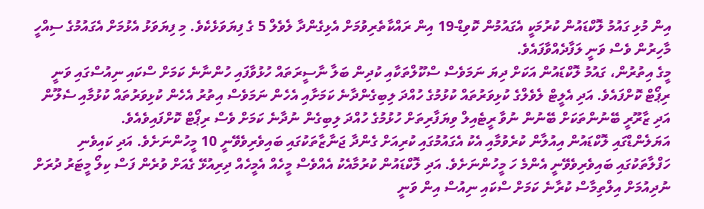އިން މުޅި ގައުމު ލޮކްޑައުން ކުރުމަކީ އެގައުމުން ކޮވިޑް-19 އިން ރައްކާތެރިވުމަށް އެޅިގެންދާ ލެވެލް 5 ގެ ފިޔަވަޅެކެވެ. މި ފިޔަވަޅު އެޅުމަށް އެގައުމުގެ ސިއްހީ މާހިރުން ވެސް ވަނީ ލަފާދެއްވާފައެވެ.
މީގެ އިތުރުން، ގައުމު ލޮކްޑައުން އަކަށް ދިޔަ ނަމަވެސް ސްކޫލްތަކާއި ކުދިން ބަލާ ނާސީރަތައް ހުޅުވާފައި ހުންނާނެ ކަމަށް ސްކައި ނިއުސްގައި ވަނީ ރިޕޯޓް ކޮށްފައެވެ. އަދި އެލީޓް ލެވެލްގެ ކުޅިވަރުތައް ކުޅުމުގެ ހުއްދަ ލިބިގެންދާނެ ކަމަށާއި އެހެން ނަމަވެސް އިތުރު އެހެން ކުޅިވަރުތައް ކުޅުމާއި ސެލޫން އަދި ޒާރޫރީ ބޭނުންތަކަށް ބޭނުން ނުވާ ރީޓެއިލް ވިޔަފާރިތަށް ހުޅުމުގެ ހުއްދަ ލިބިގެން ނުދާނެ ކަމަށް ވެސް ރިޕޯޓް ކޮށްފައިވެއެވެ.
އަޔަލެންޑްގައި ލޮކްޑައުން އިއުލާން ކުރެވުމާއި އެކު އެގައުމުގައި ކުރިއަށް ގެންދާ ޖަނާޒާތަކުގައި ބައިވެރިވެވޭނީ 10 މީހުންނަށެވެ. އަދި ކައިވެނި ހަފްލާތަކުގައި ބައިވެރިވެވޭނީ އެންމެ ހަ މީހުންނަށެވެ. އަދި ލޮކްޑައުން ކުރުމާއެކު އެއްވެސް މީހެއް އެމީހެއް ދިރިއުޅޭ ގެއަށް ވުރެން ފަސް ކިލޯ މީޓަރު ދުރަށް ނުދިއުމަށް އިލްތިމާސް ކުރާނެ ކަމަށް ސްކައި ނިއުސް އިން ވަނީ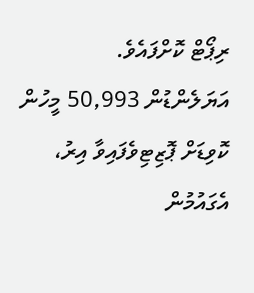ރިޕޯޓް ކޮށްފައެވެ.
އަޔަލެންޑުން 50,993 މީހުން ކޮވިޑަށް ޕޮޒިޓިވެފައިވާ އިރު، އެގައުމުން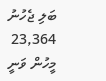ބަލި ޖެހުނު 23,364 މީހުން ވަނީ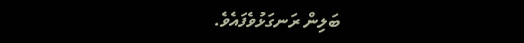ބަލިން ރަނގަޅުވެފައެވެ.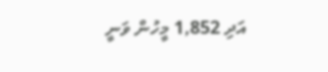އަދި 1,852 މީހުން ވަނީ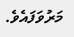މަރުވަފައެވެ.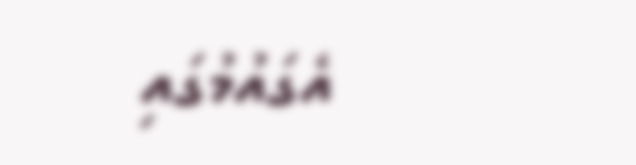އެގައުމުގައި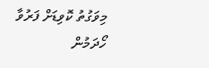މިވަގުތު ކޮވިޑަށް ފަރުވާ ހޯދަމުން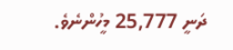ދަނީ 25,777 މީހުންނެވެ.